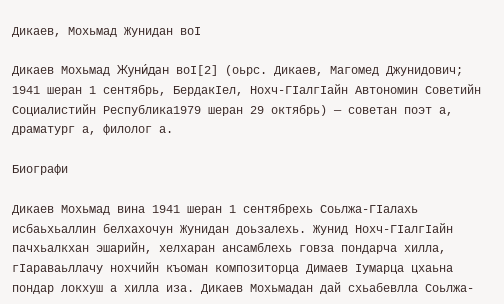Дикаев, Мохьмад Жунидан воӀ

Дикаев Мохьмад Жуни́дан воӀ[2] (оьрс. Дикаев, Магомед Джунидович; 1941 шеран 1 сентябрь, БердакӀел, Нохч-ГӀалгӀайн Автономин Советийн Социалистийн Республика1979 шеран 29 октябрь) — советан поэт а, драматург а, филолог а.

Биографи

Дикаев Мохьмад вина 1941 шеран 1 сентябрехь Соьлжа-ГӀалахь исбаьхьаллин белхахочун Жунидан доьзалехь. Жунид Нохч-ГӀалгӀайн пачхьалкхан эшарийн, хелхаран ансамблехь говза пондарча хилла, гӀараваьллачу нохчийн къоман композиторца Димаев Ӏумарца цхаьна пондар локхуш а хилла иза. Дикаев Мохьмадан дай схьабевлла Соьлжа-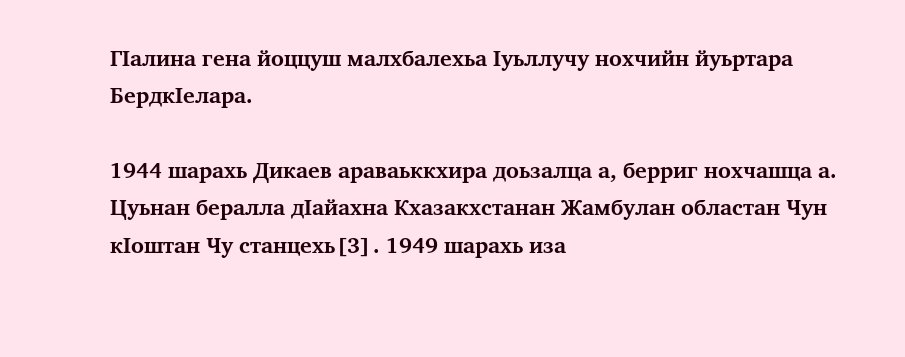ГӀалина гена йоццуш малхбалехьа Ӏуьллучу нохчийн йуьртара БердкӀелара.

1944 шарахь Дикаев араваьккхира доьзалца а, берриг нохчашца а. Цуьнан бералла дӀайахна Кхазакхстанан Жамбулан областан Чун кӀоштан Чу станцехь[3]. 1949 шарахь иза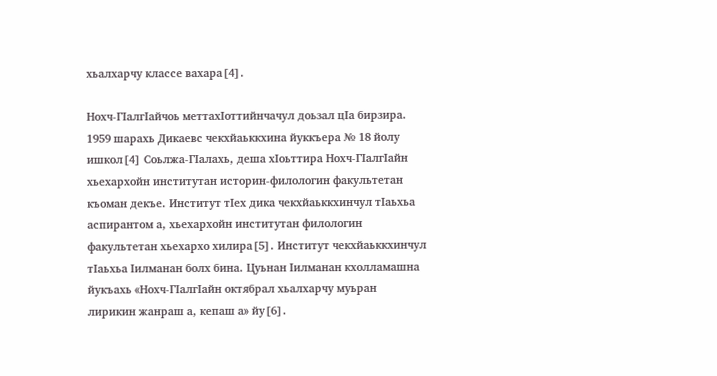хьалхарчу классе вахара[4].

Нохч-ГӀалгӀайчоь меттахӀоттийнчачул доьзал цӀа бирзира. 1959 шарахь Дикаевс чекхйаьккхина йуккъера № 18 йолу ишкол[4] Соьлжа-ГӀалахь, деша хӀоьттира Нохч-ГӀалгӀайн хьехархойн институтан историн-филологин факультетан къоман декъе. Институт тӀех дика чекхйаьккхинчул тӀаьхьа аспирантом а, хьехархойн институтан филологин факультетан хьехархо хилира[5]. Институт чекхйаьккхинчул тӀаьхьа Ӏилманан болх бина. Цуьнан Ӏилманан кхолламашна йукъахь «Нохч-ГӀалгӀайн октябрал хьалхарчу муьран лирикин жанраш а, кепаш а» йу[6].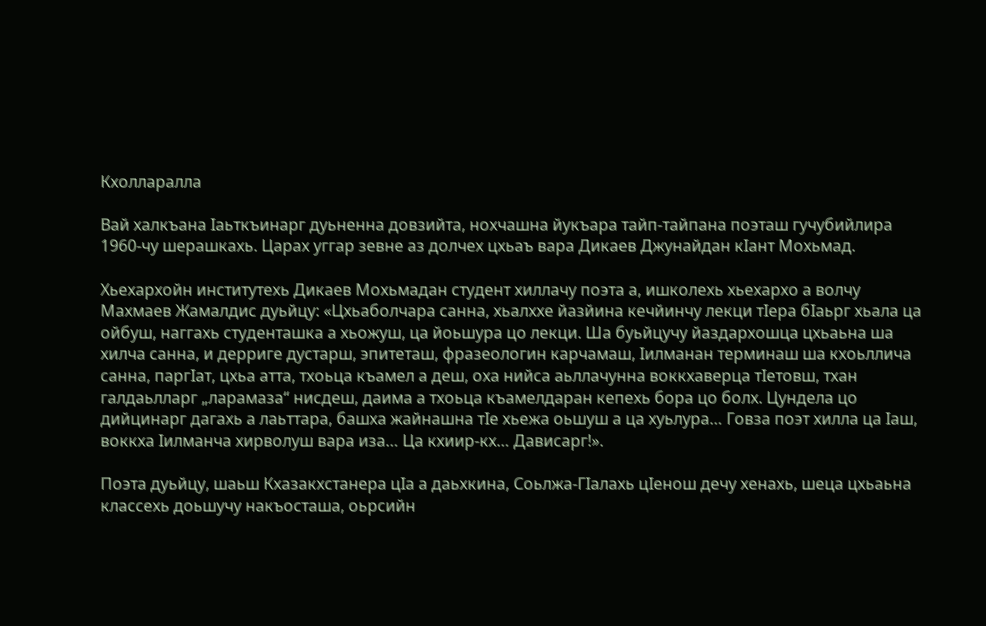Кхолларалла

Вай халкъана Ӏаьткъинарг дуьненна довзийта, нохчашна йукъара тайп-тайпана поэташ гучубийлира 1960-чу шерашкахь. Царах уггар зевне аз долчех цхьаъ вара Дикаев Джунайдан кӀант Мохьмад.

Хьехархойн институтехь Дикаев Мохьмадан студент хиллачу поэта а, ишколехь хьехархо а волчу Махмаев Жамалдис дуьйцу: «Цхьаболчара санна, хьалххе йазйина кечйинчу лекци тӀера бӀаьрг хьала ца ойбуш, наггахь студенташка а хьожуш, ца йоьшура цо лекци. Ша буьйцучу йаздархошца цхьаьна ша хилча санна, и дерриге дустарш, эпитеташ, фразеологин карчамаш, Ӏилманан терминаш ша кхоьллича санна, паргӀат, цхьа атта, тхоьца къамел а деш, оха нийса аьллачунна воккхаверца тӀетовш, тхан галдаьлларг „ларамаза“ нисдеш, даима а тхоьца къамелдаран кепехь бора цо болх. Цундела цо дийцинарг дагахь а лаьттара, башха жайнашна тӀе хьежа оьшуш а ца хуьлура… Говза поэт хилла ца Ӏаш, воккха Ӏилманча хирволуш вара иза… Ца кхиир-кх… Дависарг!».

Поэта дуьйцу, шаьш Кхазакхстанера цӀа а даьхкина, Соьлжа-ГӀалахь цӀенош дечу хенахь, шеца цхьаьна классехь доьшучу накъосташа, оьрсийн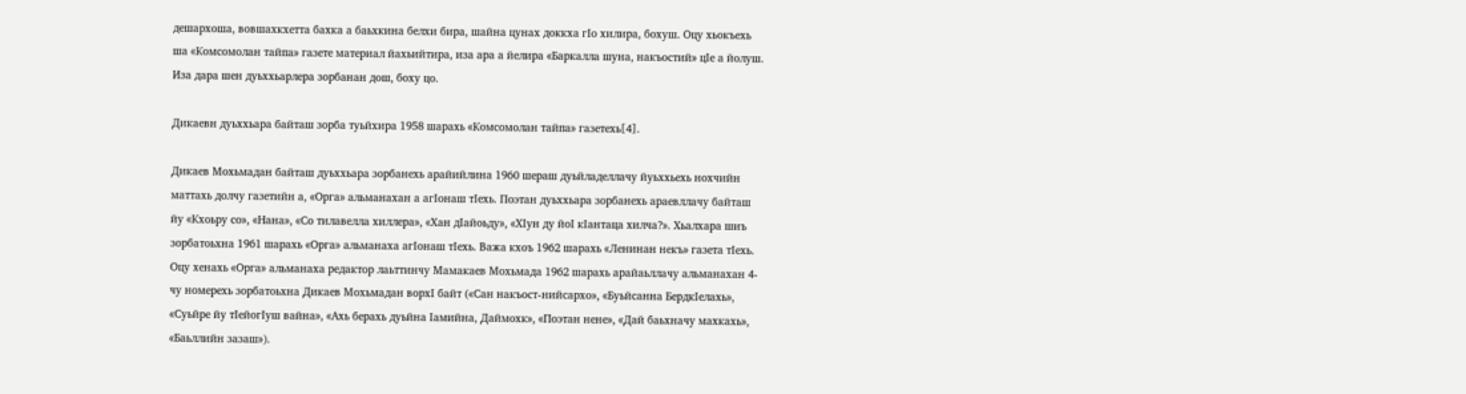дешархоша, вовшахкхетта бахка а баьхкина белхи бира, шайна цунах доккха гӀо хилира, бохуш. Оцу хьокъехь ша «Комсомолан тайпа» газете материал йахьийтира, иза ара а йелира «Баркалла шуна, накъостий» цӀе а йолуш. Иза дара шен дуьххьарлера зорбанан дош, боху цо.

Дикаевн дуьххьара байташ зорба туьйхира 1958 шарахь «Комсомолан тайпа» газетехь[4].

Дикаев Мохьмадан байташ дуьххьара зорбанехь арайийлина 1960 шераш дуьйладеллачу йуьххьехь нохчийн маттахь долчу газетийн а, «Орга» альманахан а агӀонаш тӀехь. Поэтан дуьххьара зорбанехь араевллачу байташ йу «Кхоьру со», «Нана», «Со тилавелла хиллера», «Хан дӀайоьду», «ХӀун ду йоI кӀантаца хилча?». Хьалхара шиъ зорбатоьхна 1961 шарахь «Орга» альманаха агӀонаш тӀехь. Важа кхоъ 1962 шарахь «Ленинан некъ» газета тӀехь. Оцу хенахь «Орга» альманаха редактор лаьттинчу Мамакаев Мохьмада 1962 шарахь арайаьллачу альманахан 4-чу номерехь зорбатоьхна Дикаев Мохьмадан ворхI байт («Сан накъост-нийсархо», «Буьйсанна БердкӀелахь», «Суьйре йу тӀейогӀуш вайна», «Ахь берахь дуьйна Ӏамийна, Даймохк», «Поэтан нене», «Дай баьхначу махкахь», «Баьллийн зазаш»).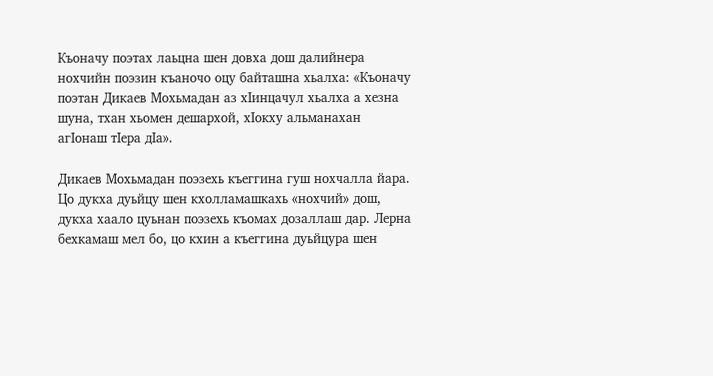Къоначу поэтах лаьцна шен довха дош далийнера нохчийн поэзин къаночо оцу байташна хьалха: «Къоначу поэтан Дикаев Мохьмадан аз хӀинцачул хьалха а хезна шуна, тхан хьомен дешархой, хӀокху альманахан агӀонаш тӀера дӀа».

Дикаев Мохьмадан поэзехь къеггина гуш нохчалла йара. Цо дукха дуьйцу шен кхолламашкахь «нохчий» дош, дукха хаало цуьнан поэзехь къомах дозаллаш дар. Лерна бехкамаш мел бо, цо кхин а къеггина дуьйцура шен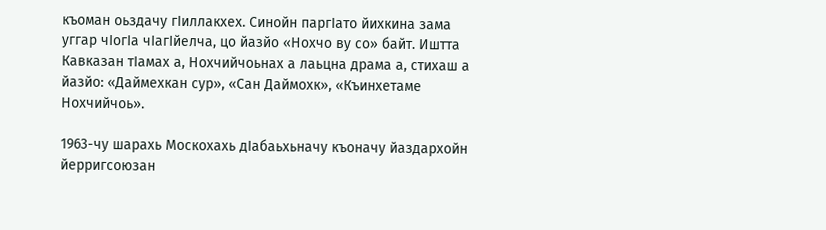къоман оьздачу гӀиллакхех. Синойн паргӀато йихкина зама уггар чӀогӀа чӀагӀйелча, цо йазйо «Нохчо ву со» байт. Иштта Кавказан тӀамах а, Нохчийчоьнах а лаьцна драма а, стихаш а йазйо: «Даймехкан сур», «Сан Даймохк», «Къинхетаме Нохчийчоь».

1963-чу шарахь Москохахь дӀабаьхьначу къоначу йаздархойн йерригсоюзан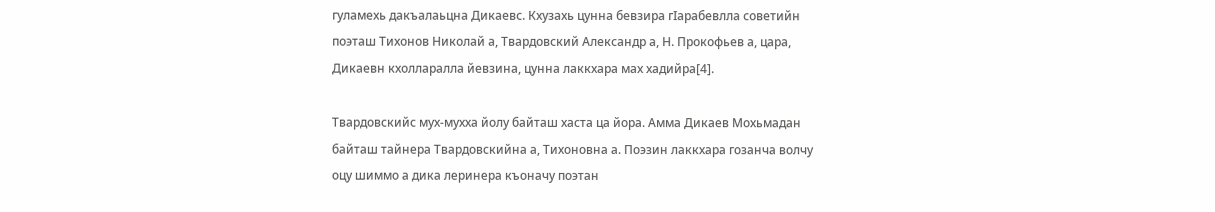гуламехь дакъалаьцна Дикаевс. Кхузахь цунна бевзира гӀарабевлла советийн поэташ Тихонов Николай а, Твардовский Александр а, Н. Прокофьев а, цара, Дикаевн кхолларалла йевзина, цунна лаккхара мах хадийра[4].

Твардовскийс мух-мухха йолу байташ хаста ца йора. Амма Дикаев Мохьмадан байташ тайнера Твардовскийна а, Тихоновна а. Поэзин лаккхара гозанча волчу оцу шиммо а дика леринера къоначу поэтан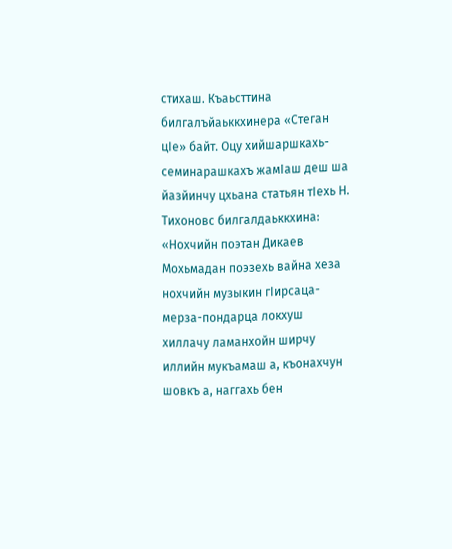стихаш. Къаьсттина билгалъйаьккхинера «Стеган цӀе» байт. Оцу хийшаршкахь-семинарашкахъ жамӀаш деш ша йазйинчу цхьана статьян тӀехь Н. Тихоновс билгалдаьккхина: «Нохчийн поэтан Дикаев Мохьмадан поэзехь вайна хеза нохчийн музыкин гӀирсаца-мерза-пондарца локхуш хиллачу ламанхойн ширчу иллийн мукъамаш а, къонахчун шовкъ а, наггахь бен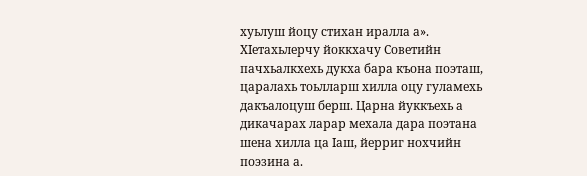хуьлуш йоцу стихан иралла а». ХӀетахьлерчу йоккхачу Советийн пачхьалкхехь дукха бара къона поэташ, царалахь тоьлларш хилла оцу гуламехь дакъалоцуш берш. Царна йуккъехь а дикачарах ларар мехала дара поэтана шена хилла ца Ӏаш, йерриг нохчийн поэзина а.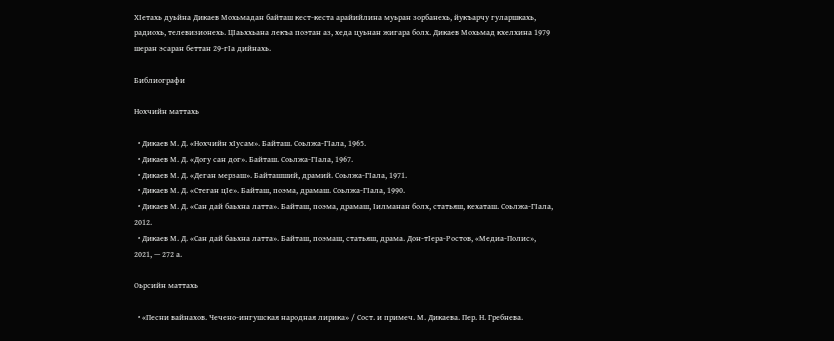ХӀетахь дуьйна Дикаев Мохьмадан байташ кест-кеста арайийлина муьран зорбанехь, йукъарчу гуларшкахь, радиохь, телевизионехь. ЦӀаьххьана лекъа поэтан аз, хеда цуьнан жигара болх. Дикаев Мохьмад кхелхина 1979 шеран эсаран беттан 29-гӀа дийнахь.

Библиографи

Нохчийн маттахь

  • Дикаев М. Д. «Нохчийн хӀусам». Байташ. Соьлжа-ГӀала, 1965.
  • Дикаев М. Д. «Догу сан дог». Байташ. Соьлжа-ГӀала, 1967.
  • Дикаев М. Д. «Деган мерзаш». Байташший, драмий. Соьлжа-ГӀала, 1971.
  • Дикаев М. Д. «Стеган цӀе». Байташ, поэма, драмаш. Соьлжа-ГӀала, 1990.
  • Дикаев М. Д. «Сан дай баьхна латта». Байташ, поэма, драмаш, Іилманан болх, статьяш, кехаташ. Соьлжа-ГІала, 2012.
  • Дикаев М. Д. «Сан дай баьхна латта». Байташ, поэмаш, статьяш, драма. Дон-тӀера-Ростов, «Медиа-Полис», 2021, — 272 а.

Оьрсийн маттахь

  • «Песни вайнахов. Чечено-ингушская народная лирика» / Сост. и примеч. М. Дикаева. Пер. Н. Гребнева.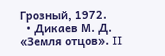Грозный, 1972.
  • Дикаев М. Д. «Земля отцов». II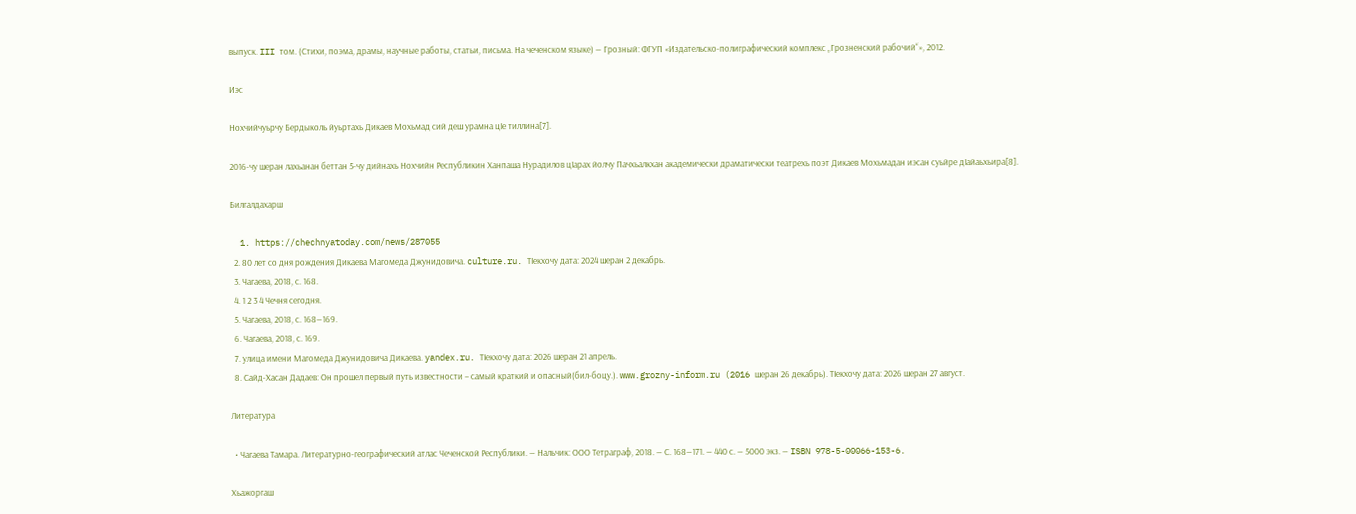выпуск. III том. (Стихи, поэма, драмы, научные работы, статьи, письма. На чеченском языке) — Грозный: ФГУП «Издательско-полиграфический комплекс „Грозненский рабочий“», 2012.

Иэс

Нохчийчуьрчу Бердыколь йуьртахь Дикаев Мохьмад сий деш урамна цӀе тиллина[7].

2016-чу шеран лахьанан беттан 5-чу дийнахь Нохчийн Республикин Ханпаша Нурадилов цӀарах йолчу Пачхьалкхан академически драматически театрехь поэт Дикаев Мохьмадан иэсан суьйре дӀайаьхьира[8].

Билгалдахарш

  1. https://chechnyatoday.com/news/287055
  2. 80 лет со дня рождения Дикаева Магомеда Джунидовича. culture.ru. ТӀекхочу дата: 2024 шеран 2 декабрь.
  3. Чагаева, 2018, с. 168.
  4. 1 2 3 4 Чечня сегодня.
  5. Чагаева, 2018, с. 168—169.
  6. Чагаева, 2018, с. 169.
  7. улица имени Магомеда Джунидовича Дикаева. yandex.ru. ТӀекхочу дата: 2026 шеран 21 апрель.
  8. Сайд-Хасан Дадаев: Он прошел первый путь известности – самый краткий и опасный(бил-боцу.). www.grozny-inform.ru (2016 шеран 26 декабрь). ТӀекхочу дата: 2026 шеран 27 август.

Литература

  • Чагаева Тамара. Литературно-географический атлас Чеченской Республики. — Нальчик: ООО Тетраграф, 2018. — С. 168—171. — 440 с. — 5000 экз. — ISBN 978-5-00066-153-6.

Хьажоргаш